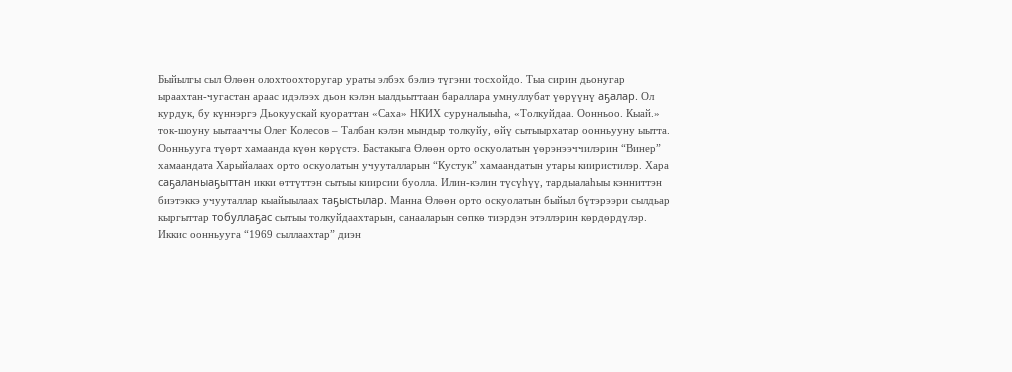Быйылгы сыл Өлөөн олохтоохторугар ураты элбэх бэлиэ түгэни тосхойдо. Тыа сирин дьонугар ыраахтан-чугастан араас идэлээх дьон кэлэн ыалдьыттаан бараллара умнуллубат үөрүүнү аҕалар. Ол курдук, бу күннэргэ Дьокуускай куораттан «Саха» НКИХ суруналыыһа, «Толкуйдаа. Оонньоо. Кыай.» ток-шоуну ыытааччы Олег Колесов – Талбан кэлэн мындыр толкуйу, өйү сытыырхатар оонньууну ыытта.
Оонньууга түөрт хамаанда күөн көрүстэ. Бастакыга Өлөөн орто оскуолатын үөрэнээччилэрин “Винер” хамаандата Харыйалаах орто оскуолатын учууталларын “Кустук” хамаандатын утары кииристилэр. Хара саҕаланыаҕыттан икки өттүттэн сытыы киирсии буолла. Илин-кэлин түсүһүү, тардыалаһыы кэнниттэн биэтэккэ учууталлар кыайыылаах таҕыстылар. Манна Өлөөн орто оскуолатын быйыл бүтэрээри сылдьар кыргыттар тобуллаҕас сытыы толкуйдаахтарын, санааларын сөпкө тиэрдэн этэллэрин көрдөрдүлэр. Иккис оонньууга “1969 сыллаахтар” диэн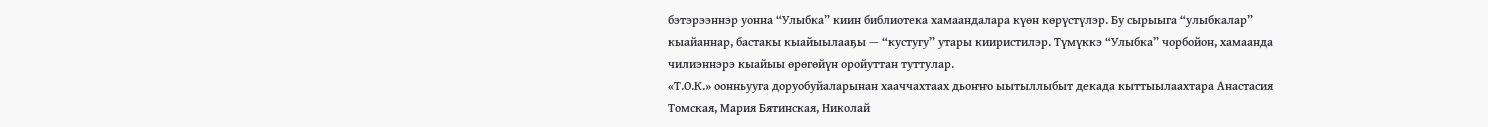бэтэрээннэр уонна “Улыбка” киин библиотека хамаандалара күөн көрүстүлэр. Бу сырыыга “улыбкалар” кыайаннар, бастакы кыайыылааҕы — “кустугу” утары кииристилэр. Түмүккэ “Улыбка” чорбойон, хамаанда чилиэннэрэ кыайыы өрөгөйүн оройуттан туттулар.
«Т.О.К.» оонньууга доруобуйаларынан хааччахтаах дьоҥҥо ыытыллыбыт декада кыттыылаахтара Анастасия Томская, Мария Бятинская, Николай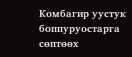Комбагир уустук боппуруостарга сөптөөх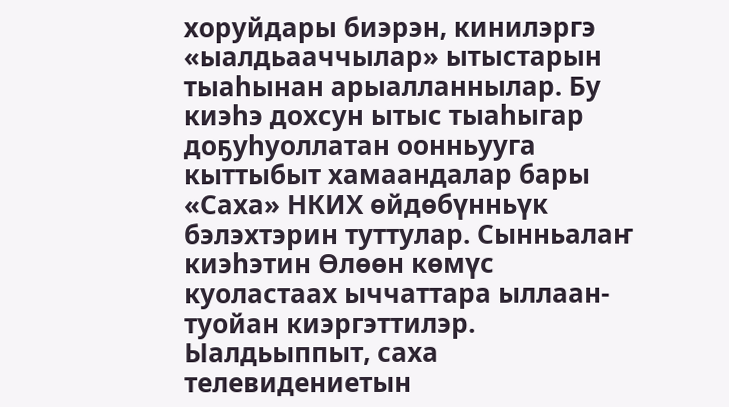хоруйдары биэрэн, кинилэргэ «ыалдьааччылар» ытыстарын тыаһынан арыалланнылар. Бу киэһэ дохсун ытыс тыаһыгар доҕуһуоллатан оонньууга кыттыбыт хамаандалар бары «Саха» НКИХ өйдөбүнньүк бэлэхтэрин туттулар. Сынньалаҥ киэһэтин Өлөөн көмүс куоластаах ыччаттара ыллаан-туойан киэргэттилэр.
Ыалдьыппыт, саха телевидениетын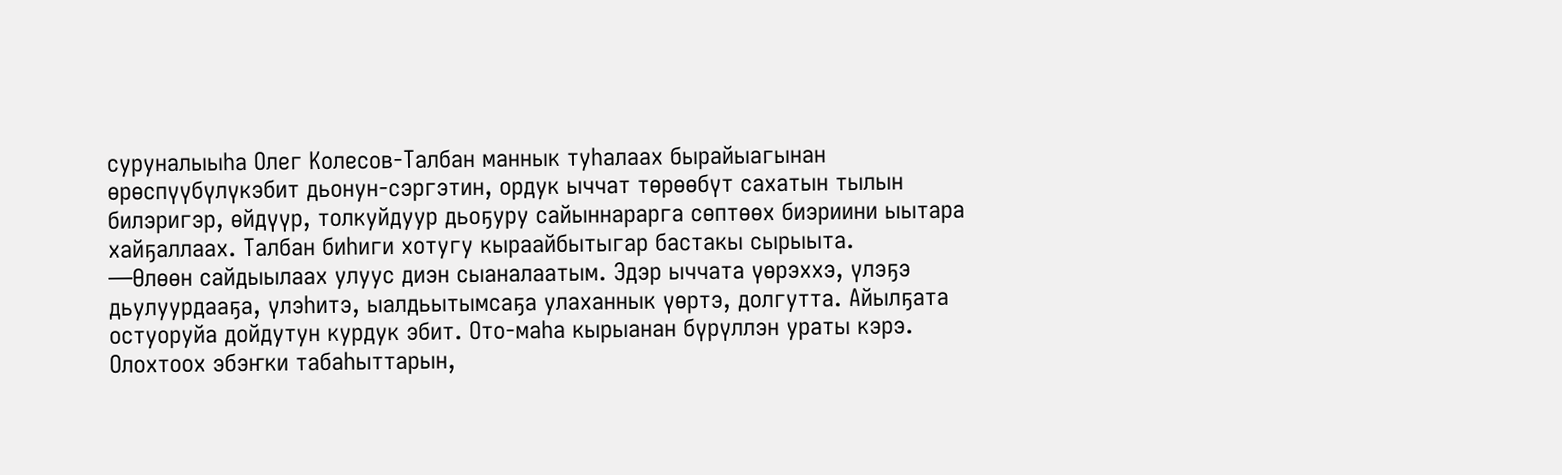суруналыыһа Олег Колесов-Талбан маннык туһалаах бырайыагынан өрөспүүбүлүкэбит дьонун-сэргэтин, ордук ыччат төрөөбүт сахатын тылын билэригэр, өйдүүр, толкуйдуур дьоҕуру сайыннарарга сөптөөх биэриини ыытара хайҕаллаах. Талбан биһиги хотугу кыраайбытыгар бастакы сырыыта.
—Өлөөн сайдыылаах улуус диэн сыаналаатым. Эдэр ыччата үөрэххэ, үлэҕэ дьулуурдааҕа, үлэһитэ, ыалдьытымсаҕа улаханнык үөртэ, долгутта. Айылҕата остуоруйа дойдутун курдук эбит. Ото-маһа кырыанан бүрүллэн ураты кэрэ. Олохтоох эбэҥки табаһыттарын,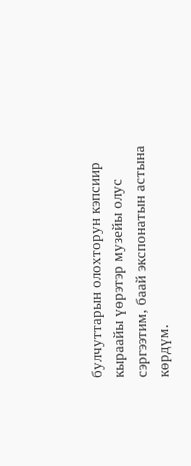булчуттарын олохторун кэпсиир кыраайы үөрэтэр музейы олус сэргээтим, баай экспонатын астына көрдүм.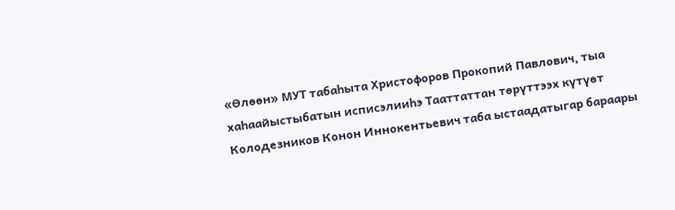«Өлөөн» МУТ табаһыта Христофоров Прокопий Павлович, тыа хаһаайыстыбатын исписэлииһэ Тааттаттан төрүттээх күтүөт Колодезников Конон Иннокентьевич таба ыстаадатыгар бараары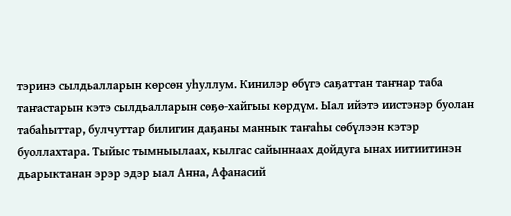тэринэ сылдьалларын көрсөн уһуллум. Кинилэр өбүгэ саҕаттан таҥнар таба таҥастарын кэтэ сылдьалларын сөҕө-хайгыы көрдүм. Ыал ийэтэ иистэнэр буолан табаһыттар, булчуттар билигин даҕаны маннык таҥаһы сөбүлээн кэтэр буоллахтара. Тыйыс тымныылаах, кылгас сайыннаах дойдуга ынах иитиитинэн дьарыктанан эрэр эдэр ыал Анна, Афанасий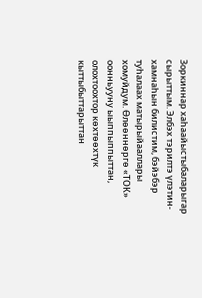Зоркиннар хаһаайыстыбаларыгар сырыттым. Элбэх тэрилтэ үлэтин-хамнаһын билистим, бэйэбэр туһалаах матырыйааллары хомуйдум. Өлөөннөргө «ТОК» оонньууну ыыппыппыттан, олохтоохтор көхтөөхтүк кыттыбыттарыттан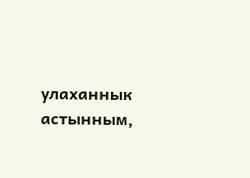улаханнык астынным,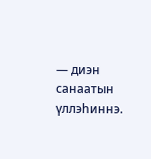— диэн санаатын үллэһиннэ.